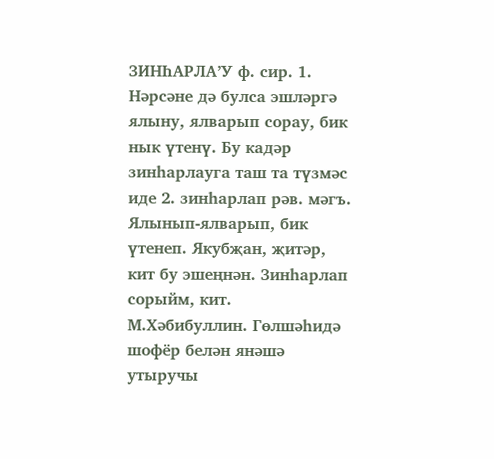ЗИНҺАРЛА’У ф. сир. 1. Нәрсәне дә булса эшләргә ялыну, ялварып сорау, бик нык үтенү. Бу кадәр зинһарлауга таш та түзмәс иде 2. зинһарлап рәв. мәгъ. Ялынып-ялварып, бик үтенеп. Якубҗан, җитәр, кит бу эшеңнән. Зинһарлап сорыйм, кит. М.Хәбибуллин. Гөлшәһидә шофёр белән янәшә утыручы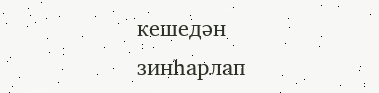кешедән зинһарлап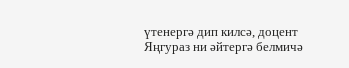үтенергә дип килсә, доцент Яңгураз ни әйтергә белмичә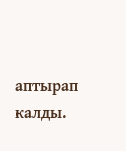аптырап калды.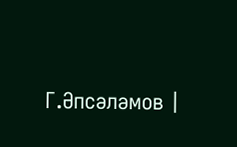Г.Әпсәләмов |